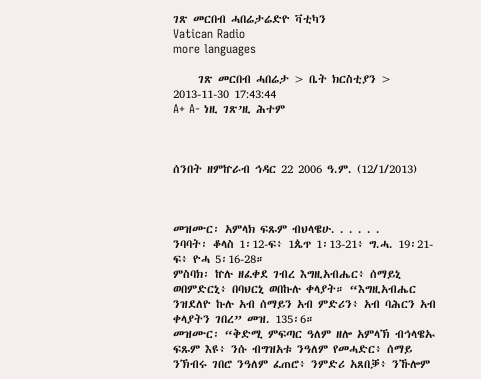ገጽ መርበብ ሓበሬታሬድዮ ቫቲካን
Vatican Radio
more languages

     ገጽ መርበብ ሓበሬታ > ቤት ክርስቲያን >  2013-11-30 17:43:44
A+ A- ነዚ ገጽ’ዚ ሕተም



ሰንበት ዘምኵራብ ኅዳር 22 2006 ዓ.ም. (12/1/2013)



መዝሙር፡ አምላክ ፍጹም ብህላዌሁ. . . . . .
ንባባት፡ ቆላስ 1፡12-ፍ፥ 1ጴጥ 1፡13-21፥ ግ.ሓ. 19፡21-ፍ፥ ዮሓ 5፡16-28።
ምስባክ፡ ኵሉ ዘፈቀደ ገብረ እግዚአብሔር፥ ሰማይኒ ወበምድርኒ፥ በባህርኒ ወበኩሉ ቀላያት። “እግዚአብሔር ንዝደለዮ ኩሉ አብ ሰማይን አብ ምድሪን፥ አብ ባሕርን አብ ቀላያትን ገበረ” መዝ. 135፡6።
መዝሙር፡ “ቅድሚ ምፍጣር ዓለም ዘሎ አምላኽ ብኅላዌኡ ፍጹም እዩ፥ ንሱ ብግዝአቱ ንዓለም የመሓድር፥ ሰማይ ንኽብሩ ገበሮ ንዓለም ፈጠሮ፥ ንምድሪ አጸበቓ፥ ንኹሎም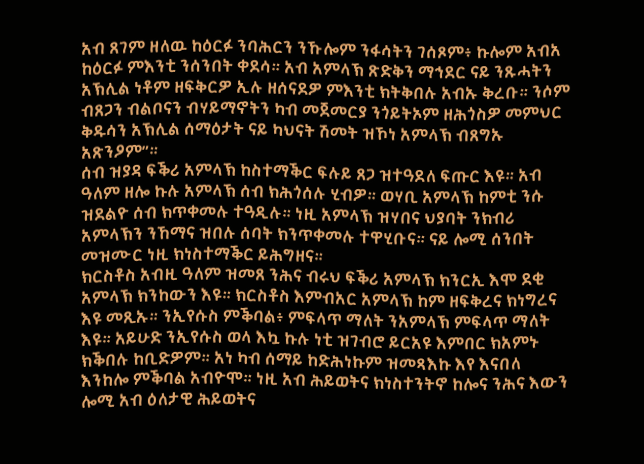አብ ጸገም ዘለዉ ከዕርፉ ንባሕርን ንኹሎም ንፋሳትን ገሰጾም፥ ኩሎም አብአ ከዕርፉ ምእንቲ ንሰንበት ቀደሳ። አብ አምላኽ ጽድቅን ማኅደር ናይ ንጹሓትን አኽሊል ነቶም ዘፍቅርዎ ኢሉ ዘሰናደዎ ምእንቲ ክትቅበሉ አብኡ ቅረቡ። ንሶም ብጸጋን ብልቦናን ብሃይማኖትን ካብ መጀመርያ ንጎይትኦም ዘሕጎስዎ መምህር ቅዱሳን አኽሊል ሰማዕታት ናይ ካህናት ሽመት ዝኾነ አምላኽ ብጸግኡ አጽንዖም”።
ሰብ ዝያዳ ፍቕሪ አምላኽ ከስተማቕር ፍሉይ ጸጋ ዝተዓደለ ፍጡር እዩ። አብ ዓለም ዘሎ ኩሉ አምላኽ ሰብ ክሕጎሰሉ ሂብዎ። ወሃቢ አምላኽ ከምቲ ንሱ ዝደልዮ ሰብ ክጥቀመሉ ተዓዲሉ። ነዚ አምላኽ ዝሃበና ህያባት ንክብሪ አምላኽን ንኸማና ዝበሉ ሰባት ክንጥቀመሉ ተዋሂቡና። ናይ ሎሚ ሰንበት መዝሙር ነዚ ክነስተማቕር ይሕግዘና።
ክርስቶስ አብዚ ዓለም ዝመጸ ንሕና ብሩህ ፍቕሪ አምላኽ ክንርኢ እሞ ደቂ አምላኽ ክንከውን እዩ። ክርስቶስ እምብአር አምላኽ ከም ዘፍቅረና ክነግረና እዩ መጺኡ። ንኢየሱስ ምቕባል፥ ምፍላጥ ማለት ንአምላኽ ምፍላጥ ማለት እዩ። አይሁድ ንኢየሱስ ወላ እኳ ኩሉ ነቲ ዝገብሮ ይርአዩ እምበር ክአምኑ ክቕበሉ ከቢድዎም። አነ ካብ ሰማይ ከድሕነኩም ዝመጻእኩ እየ እናበለ እንከሎ ምቕባል አብዮሞ። ነዚ አብ ሕይወትና ክነስተንትኖ ከሎና ንሕና እውን ሎሚ አብ ዕለታዊ ሕይወትና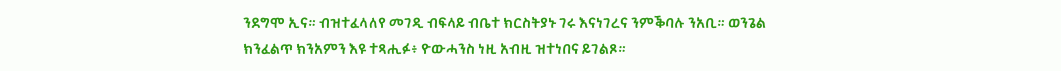ንደግሞ ኢና። ብዝተፈላለየ መገዲ ብፍላይ ብቤተ ክርስትያኑ ገሩ እናነገረና ንምቕባሉ ንአቢ። ወንጌል ክንፈልጥ ክንአምን እዩ ተጻሒፉ፥ ዮውሓንስ ነዚ አብዚ ዝተነበና ይገልጾ።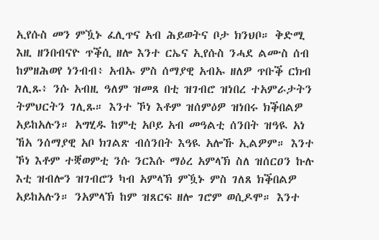ኢየሱስ መን ምዃኑ ፈሊጥና አብ ሕይወትና ቦታ ክንህቦ። ቅድሚ እዚ ዘንበብናዮ ጥቕሲ ዘሎ እንተ ርኤና ኢየሱስ ንሓደ ልሙስ ሰብ ከምዘሕወየ ነንብብ፥ አብኡ ምስ ሰማያዊ አብኡ ዘለዎ ጥቡቕ ርክብ ገሊጹ፥ ንሱ አብዚ ዓለም ዝመጸ በቲ ዝገብሮ ዝነበረ ተአምራታትን ትምህርትን ገሊጹ። እንተ ኾነ እቶም ዝሰምዕዎ ዝነበሩ ክቕበልዎ አይከአሉን። አግሂዱ ከምቲ አቦይ አብ መዓልቲ ሰንበት ዝዓዪ አነ ኸአ ንሰማያዊ አቦ ክገልጽ ብሰንበት እዓዪ አሎኹ ኢልዎም። እንተ ኾነ እቶም ተቛወምቲ ንሱ ንርእሱ ማዕረ አምላኽ ስለ ዝሰርዐን ኩሉ እቲ ዝብሎን ዝገብሮን ካብ አምላኽ ምዃኑ ምስ ገለጸ ክቕበልዎ አይከአሉን። ንአምላኽ ከም ዝጸርፍ ዘሎ ገሮም ወሲዶሞ። እንተ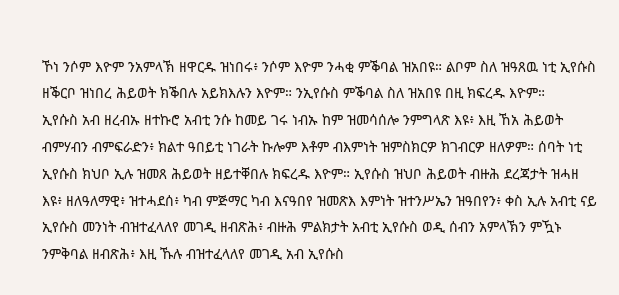ኾነ ንሶም እዮም ንአምላኽ ዘዋርዱ ዝነበሩ፥ ንሶም እዮም ንሓቂ ምቕባል ዝአበዩ። ልቦም ስለ ዝዓጸዉ ነቲ ኢየሱስ ዘቕርቦ ዝነበረ ሕይወት ክቕበሉ አይክእሉን እዮም። ንኢየሱስ ምቕባል ስለ ዝአበዩ በዚ ክፍረዱ እዮም።
ኢየሱስ አብ ዘረብኡ ዘተኩሮ አብቲ ንሱ ከመይ ገሩ ነብኡ ከም ዝመሳሰሎ ንምግላጽ እዩ፥ እዚ ኸአ ሕይወት ብምሃብን ብምፍራድን፥ ክልተ ዓበይቲ ነገራት ኩሎም እቶም ብእምነት ዝምስክርዎ ክገብርዎ ዘለዎም። ሰባት ነቲ ኢየሱስ ክህቦ ኢሉ ዝመጸ ሕይወት ዘይተቐበሉ ክፍረዱ እዮም። ኢየሱስ ዝህቦ ሕይወት ብዙሕ ደረጃታት ዝሓዘ እዩ፥ ዘለዓለማዊ፥ ዝተሓደሰ፥ ካብ ምጅማር ካብ እናዓበየ ዝመጽእ እምነት ዝተንሥኤን ዝዓበየን፥ ቀስ ኢሉ አብቲ ናይ ኢየሱስ መንነት ብዝተፈላለየ መገዲ ዘብጽሕ፥ ብዙሕ ምልክታት አብቲ ኢየሱስ ወዲ ሰብን አምላኽን ምዃኑ ንምቅባል ዘብጽሕ፥ እዚ ኹሉ ብዝተፈላለየ መገዲ አብ ኢየሱስ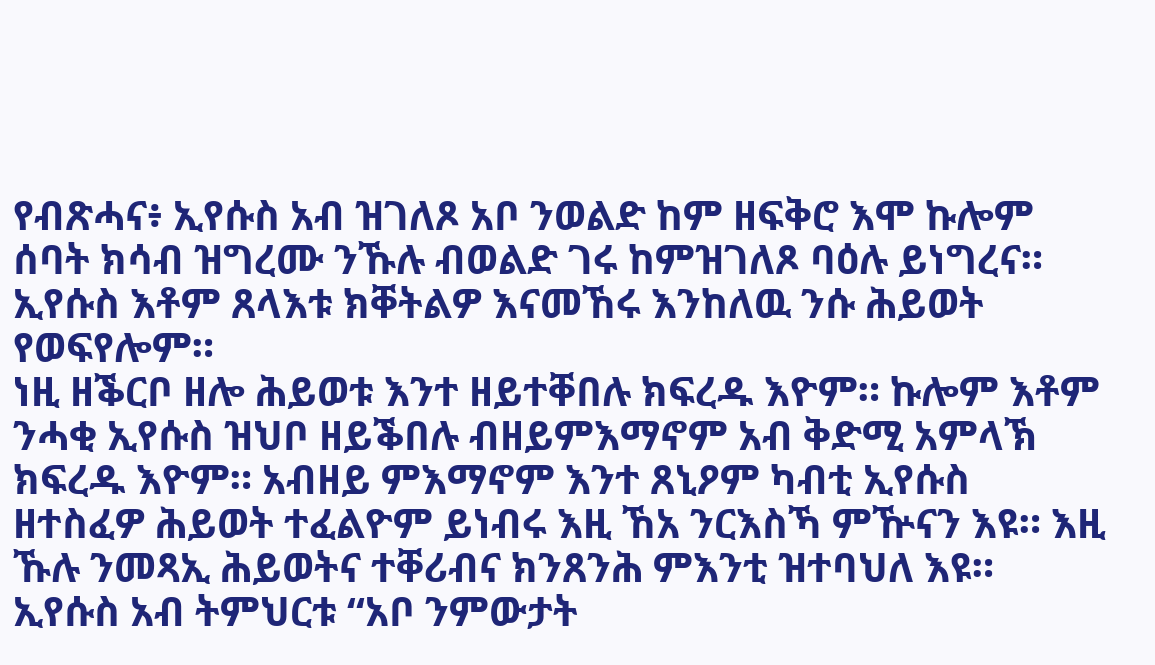የብጽሓና፥ ኢየሱስ አብ ዝገለጾ አቦ ንወልድ ከም ዘፍቅሮ እሞ ኩሎም ሰባት ክሳብ ዝግረሙ ንኹሉ ብወልድ ገሩ ከምዝገለጾ ባዕሉ ይነግረና። ኢየሱስ እቶም ጸላእቱ ክቐትልዎ እናመኸሩ እንከለዉ ንሱ ሕይወት የወፍየሎም።
ነዚ ዘቕርቦ ዘሎ ሕይወቱ እንተ ዘይተቐበሉ ክፍረዱ እዮም። ኩሎም እቶም ንሓቂ ኢየሱስ ዝህቦ ዘይቕበሉ ብዘይምእማኖም አብ ቅድሚ አምላኽ ክፍረዱ እዮም። አብዘይ ምእማኖም እንተ ጸኒዖም ካብቲ ኢየሱስ ዘተስፈዎ ሕይወት ተፈልዮም ይነብሩ እዚ ኸአ ንርእስኻ ምዅናን እዩ። እዚ ኹሉ ንመጻኢ ሕይወትና ተቐሪብና ክንጸንሕ ምእንቲ ዝተባህለ እዩ።
ኢየሱስ አብ ትምህርቱ “አቦ ንምውታት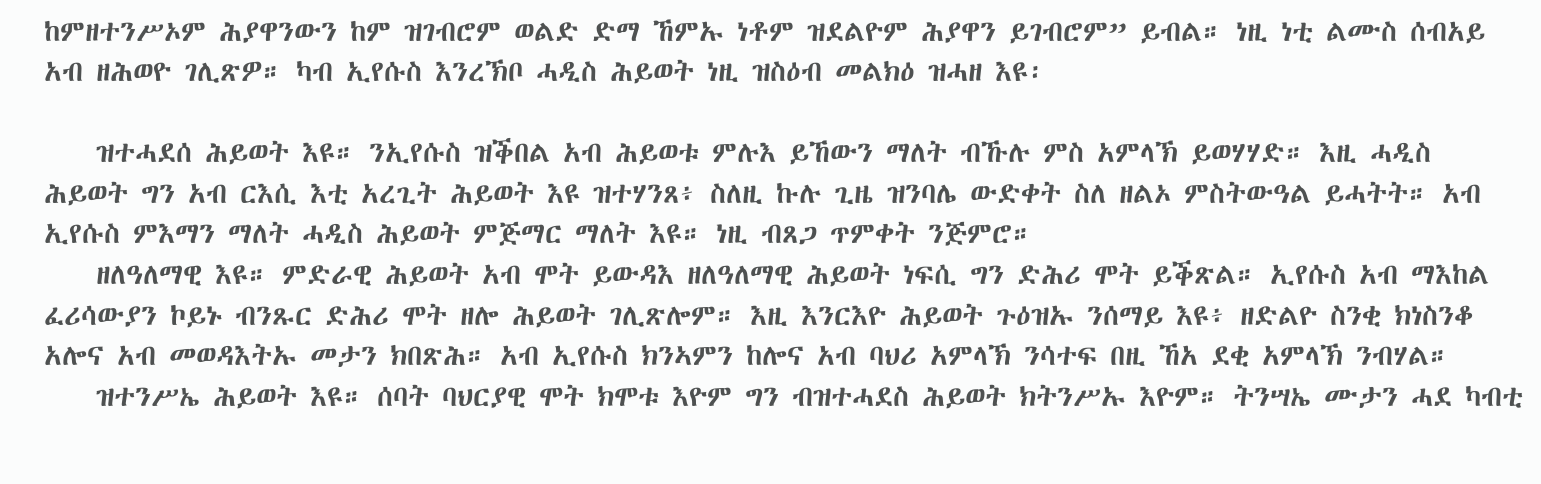ከምዘተንሥኦም ሕያዋንውን ከም ዝገብሮም ወልድ ድማ ኸምኡ ነቶም ዝደልዮም ሕያዋን ይገብሮም” ይብል። ነዚ ነቲ ልሙስ ሰብአይ አብ ዘሕወዮ ገሊጽዎ። ካብ ኢየሱስ እንረኽቦ ሓዲስ ሕይወት ነዚ ዝስዕብ መልክዕ ዝሓዘ እዩ፡

    ዝተሓደሰ ሕይወት እዩ። ንኢየሱስ ዝቕበል አብ ሕይወቱ ምሉእ ይኸውን ማለት ብኹሉ ምስ አምላኽ ይወሃሃድ። እዚ ሓዲስ ሕይወት ግን አብ ርእሲ እቲ አረጊት ሕይወት እዩ ዝተሃንጸ፥ ስለዚ ኩሉ ጊዜ ዝንባሌ ውድቀት ስለ ዘልኦ ምስትውዓል ይሓትት። አብ ኢየሱስ ምእማን ማለት ሓዲስ ሕይወት ምጅማር ማለት እዩ። ነዚ ብጸጋ ጥምቀት ንጅምሮ።
    ዘለዓለማዊ እዩ። ምድራዊ ሕይወት አብ ሞት ይውዳእ ዘለዓለማዊ ሕይወት ነፍሲ ግን ድሕሪ ሞት ይቕጽል። ኢየሱስ አብ ማእከል ፈሪሳውያን ኮይኑ ብንጹር ድሕሪ ሞት ዘሎ ሕይወት ገሊጽሎም። እዚ እንርእዮ ሕይወት ጉዕዝኡ ንሰማይ እዩ፥ ዘድልዮ ስንቂ ክነስንቆ አሎና አብ መወዳእትኡ መታን ክበጽሕ። አብ ኢየሱስ ክንኣምን ከሎና አብ ባህሪ አምላኽ ንሳተፍ በዚ ኸአ ደቂ አምላኽ ንብሃል።
    ዝተንሥኤ ሕይወት እዩ። ሰባት ባህርያዊ ሞት ክሞቱ እዮም ግን ብዝተሓደስ ሕይወት ክትንሥኡ እዮም። ትንሣኤ ሙታን ሓደ ካብቲ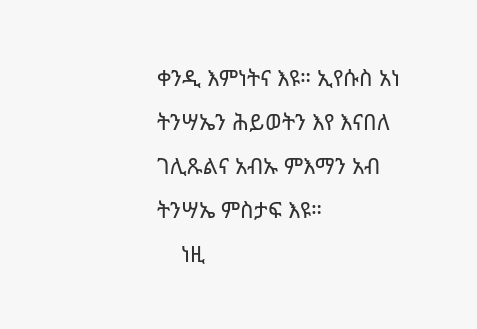ቀንዲ እምነትና እዩ። ኢየሱስ አነ ትንሣኤን ሕይወትን እየ እናበለ ገሊጹልና አብኡ ምእማን አብ ትንሣኤ ምስታፍ እዩ።
    ነዚ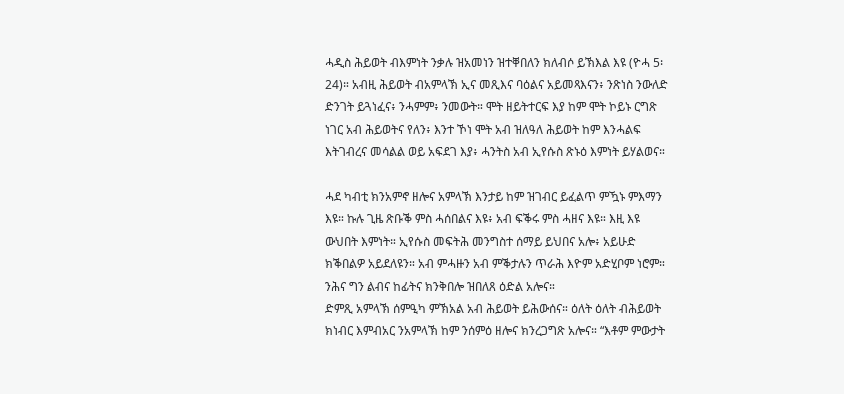ሓዲስ ሕይወት ብእምነት ንቃሉ ዝአመነን ዝተቐበለን ክለብሶ ይኽእል እዩ (ዮሓ 5፡24)። አብዚ ሕይወት ብአምላኽ ኢና መጺእና ባዕልና አይመጻእናን፥ ንጽነስ ንውለድ ድንገት ይጓነፈና፥ ንሓምም፥ ንመውት። ሞት ዘይትተርፍ እያ ከም ሞት ኮይኑ ርግጽ ነገር አብ ሕይወትና የለን፥ እንተ ኾነ ሞት አብ ዝለዓለ ሕይወት ከም እንሓልፍ እትገብረና መሳልል ወይ አፍደገ እያ፥ ሓንትስ አብ ኢየሱስ ጽኑዕ እምነት ይሃልወና።

ሓደ ካብቲ ክንአምኖ ዘሎና አምላኽ እንታይ ከም ዝገብር ይፈልጥ ምዃኑ ምእማን እዩ። ኩሉ ጊዜ ጽቡቕ ምስ ሓሰበልና እዩ፥ አብ ፍቕሩ ምስ ሓዘና እዩ። እዚ እዩ ውህበት እምነት። ኢየሱስ መፍትሕ መንግስተ ሰማይ ይህበና አሎ፥ አይሁድ ክቕበልዎ አይደለዩን። አብ ምሓዙን አብ ምቕታሉን ጥራሕ እዮም አድሂቦም ነሮም። ንሕና ግን ልብና ከፊትና ክንቅበሎ ዝበለጸ ዕድል አሎና።
ድምጺ አምላኽ ሰምዒካ ምኽአል አብ ሕይወት ይሕውሰና። ዕለት ዕለት ብሕይወት ክነብር እምብአር ንአምላኽ ከም ንሰምዕ ዘሎና ክንረጋግጽ አሎና። “እቶም ምውታት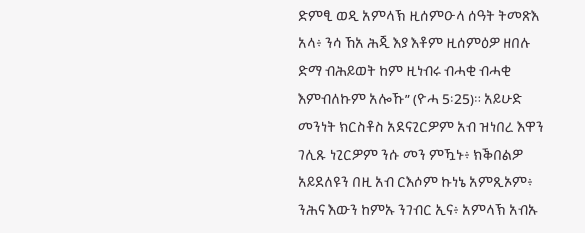ድምፂ ወዲ አምላኽ ዚሰምዑላ ሰዓት ትመጽእ አላ፥ ንሳ ኸአ ሕጂ እያ እቶም ዚሰምዕዎ ዘበሉ ድማ ብሕይወት ከም ዚነብሩ ብሓቂ ብሓቂ እምብለኩም አሎኹ” (ዮሓ 5፡25)። አይሁድ መንነት ክርስቶስ አደናጊርዎም አብ ዝነበረ እዋን ገሊጹ ነጊርዎም ንሱ መን ምዃኑ፥ ክቕበልዎ አይደለዩን በዚ አብ ርእሶም ኩነኔ አምጺኦም፥ ንሕና እውን ከምኡ ንገብር ኢና፥ አምላኽ አብኡ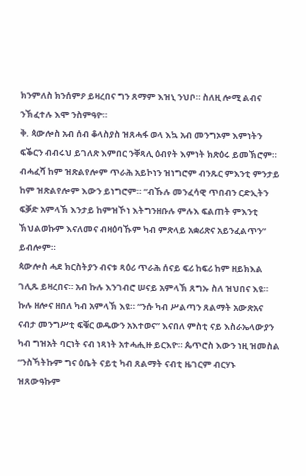ክንምለስ ክንሰምዖ ይዛረበና ግን ጸማም እዝኒ ንህቦ። ስለዚ ሎሚ ልብና ንኽፈተሉ እሞ ንስምዓዮ።
ቅ. ጳውሎስ አብ ሰብ ቆላስያስ ዝጸሓፋ ወላ እኳ አብ መንግኦም እምነትን ፍቕርን ብብሩህ ይገለጽ እምበር ንቐጻሊ ዕብየት እምነት ክጽዕሩ ይመኽሮም። ብሓፈሻ ከም ዝጽልየሎም ጥራሕ አይኮነን ዝነግሮም ብንጹር ምእንቲ ምንታይ ከም ዝጽልየሎም እውን ይነግሮም። “ብኹሉ መንፈሳዊ ጥበብን ርድኢትን ፍቓድ አምላኽ እንታይ ከምዝኾነ እትግንዘቡሉ ምሉእ ፍልጠት ምእንቲ ኽህልወኩም እናለመና ብዛዕባኹም ካብ ምጽላይ አቋሪጽና አይንፈልጥን” ይብሎም።
ጳውሎስ ሓደ ክርስትያን ብናቱ ጻዕሪ ጥራሕ ሰናይ ፍሪ ከፍሪ ከም ዘይክእል ገሊጹ ይዛረበና። አብ ኩሉ እንገብሮ ሠናይ አምላኽ ጸግኡ ስለ ዝህበና እዩ። ኩሉ ዘሎና ዘበለ ካብ አምላኽ እዩ። “ንሱ ካብ ሥልጣን ጸልማት አውጽአና ናብታ መንግሥቲ ፍቑር ወዱውን አእተወና” እናበለ ምስቲ ናይ እስራኤላውያን ካብ ግዝአት ባርነት ናብ ነጻነት አተሓሒዙ ይርእዮ። ጴጥሮስ እውን ነዚ ዝመስል “ንስኻትኩም ግና ዕቤት ናይቲ ካብ ጸልማት ናብቲ ዜገርም ብርሃኑ ዝጸውዓኩም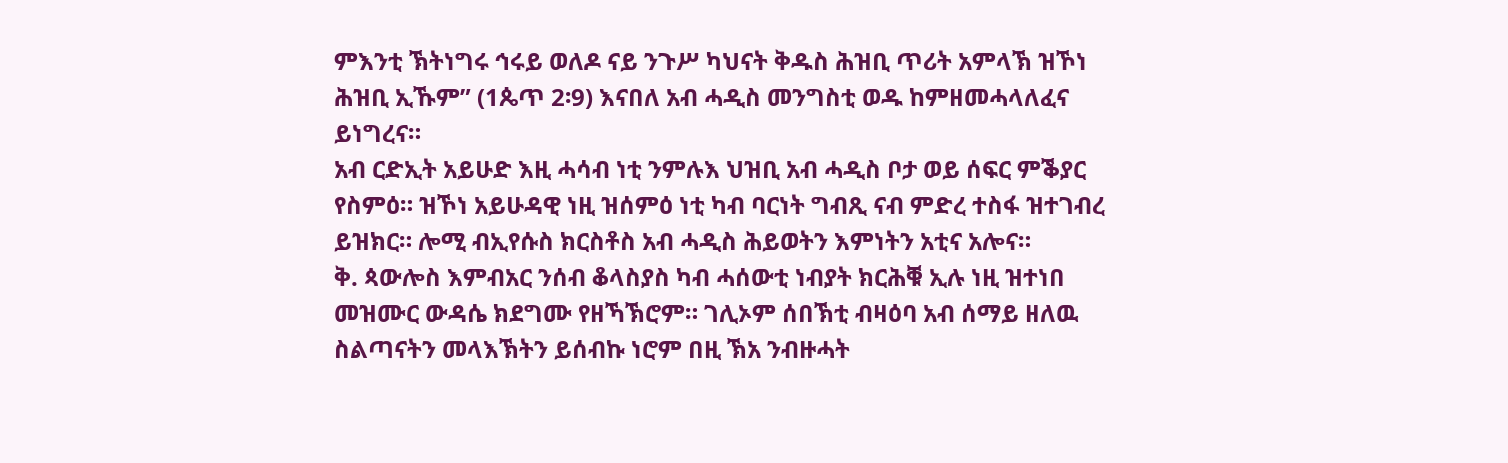ምእንቲ ኽትነግሩ ኅሩይ ወለዶ ናይ ንጉሥ ካህናት ቅዱስ ሕዝቢ ጥሪት አምላኽ ዝኾነ ሕዝቢ ኢኹም” (1ጴጥ 2፡9) እናበለ አብ ሓዲስ መንግስቲ ወዱ ከምዘመሓላለፈና ይነግረና።
አብ ርድኢት አይሁድ እዚ ሓሳብ ነቲ ንምሉእ ህዝቢ አብ ሓዲስ ቦታ ወይ ሰፍር ምቕያር የስምዕ። ዝኾነ አይሁዳዊ ነዚ ዝሰምዕ ነቲ ካብ ባርነት ግብጺ ናብ ምድረ ተስፋ ዝተገብረ ይዝክር። ሎሚ ብኢየሱስ ክርስቶስ አብ ሓዲስ ሕይወትን እምነትን አቲና አሎና።
ቅ. ጳውሎስ እምብአር ንሰብ ቆላስያስ ካብ ሓሰውቲ ነብያት ክርሕቑ ኢሉ ነዚ ዝተነበ መዝሙር ውዳሴ ክደግሙ የዘኻኽሮም። ገሊኦም ሰበኽቲ ብዛዕባ አብ ሰማይ ዘለዉ ስልጣናትን መላእኽትን ይሰብኩ ነሮም በዚ ኽአ ንብዙሓት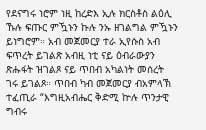የደናግሩ ነሮም ነዚ ከረድእ ኢሉ ክርስቶስ ልዕሊ ኹሉ ፍጡር ምዃኑን ኩሉ ንኡ ዘገልግል ምዃኑን ይነግሮም። አብ መጀመርያ ተራ ኢየሱስ አብ ፍጥረት ይገልጽ አብዚ ነቲ ናይ ዕብራውያን ጽሑፋት ዝገልጾ ናይ ጥበብ አካልነት መሰረት ገሩ ይገልጾ። ጥበብ ካብ መጀመርያ ብአምላኽ ተፈጢራ “እግዚአብሔር ቅድሚ ኵሉ ጥንታዊ ግብሩ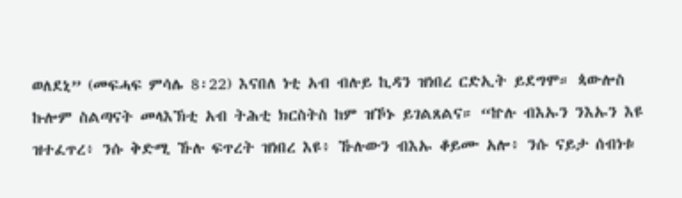ወለደኒ” (መፍሓፍ ምሳሌ 8፡22) እናበለ ነቲ አብ ብሉይ ኪዳን ዝነበረ ርድኢት ይደግሞ። ጳውሎስ ኩሎም ስልጣናት መላእኽቲ አብ ትሕቲ ክርስትስ ከም ዝኾኑ ይገልጸልና። “ኵሉ ብእኡን ንእኡን እዩ ዝተፈጥረ፥ ንሱ ቅድሚ ኹሉ ፍጥረት ዝነበረ እዩ፥ ኹሉውን ብእኡ ቆይሙ አሎ፥ ንሱ ናይታ ሰብነቱ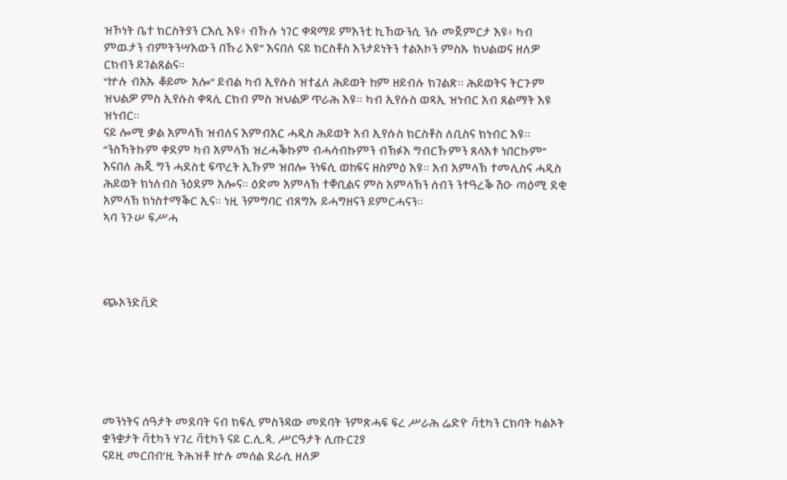ዝኾነት ቤተ ክርስትያን ርእሲ እዩ፥ ብኹሉ ነገር ቀዳማይ ምእንቲ ኪኸውንሲ ንሱ መጀምርታ እዩ፥ ካብ ምዉታን ብምትንሣእውን በኹሪ እዩ” እናበለ ናይ ክርስቶስ እንታይነትን ተልእኮን ምስኡ ክህልወና ዘለዎ ርክብን ይገልጸልና።
“ኵሉ ብአኡ ቆይሙ አሎ” ይብል ካብ ኢየሱስ ዝተፈለ ሕይወት ከም ዘይብሉ ክገልጽ። ሕይወትና ትርጉም ዝህልዎ ምስ ኢየሱስ ቀጻሊ ርክብ ምስ ዝህልዎ ጥራሕ እዩ። ካብ ኢየሱስ ወጻኢ ዝነብር አብ ጸልማት እዩ ዝነብር።
ናይ ሎሚ ቃል አምላኽ ዝብለና እምብአር ሓዲስ ሕይወት አብ ኢየሱስ ክርስቶስ ለቢስና ክነብር እዩ። “ንስኻትኩም ቀደም ካብ አምላኽ ዝረሓቕኩም ብሓሳብኩምን ብኽፉእ ግብርኹምን ጸላእቱ ነበርኩም” እናበለ ሕጂ ግን ሓደስቲ ፍጥረት ኢኹም ዝበሎ ንነፍሲ ወከፍና ዘስምዕ እዩ። አብ አምላኽ ተመሊስና ሓዲስ ሕይወት ክነለብስ ንዕደም አሎና። ዕድመ አምላኽ ተቐቢልና ምስ አምላኽን ሰብን ንተዓረቕ ሽዑ ጣዕሚ ደቂ አምላኽ ክነስተማቕር ኢና። ነዚ ንምግባር ብጸግኡ ይሓግዘናን ይምርሓናን።
ኣባ ንጉሠ ፍሥሓ




ጭኦንድቪድ






መንነትና ሰዓታት መደባት ናብ ክፍሊ ምስንዳው መደባት ንምጽሓፍ ፍረ ሥራሕ ሬድዮ ቫቲካን ርክባት ካልኦት ቋንቋታት ቫቲካን ሃገረ ቫቲካን ናይ ር.ሊ.ጳ. ሥርዓታት ሊጡርጊያ
ናይዚ መርበብ’ዚ ትሕዝቶ ኵሉ መሰል ደራሲ ዘለዎ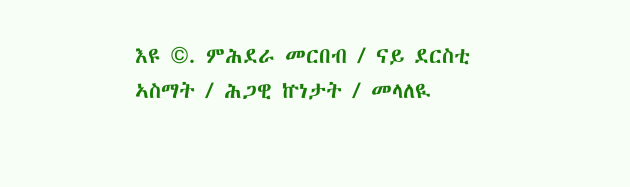እዩ ©. ምሕደራ መርበብ / ናይ ደርስቲ ኣስማት / ሕጋዊ ኵነታት / መላለዪ